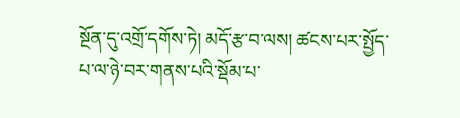སྔོན་དུ་འགྲོ་དགོས་ཏེ། མདོ་རྩ་བ་ལས། ཚངས་པར་སྤྱོད་པ་ལ་ཉེ་བར་གནས་པའི་སྡོམ་པ་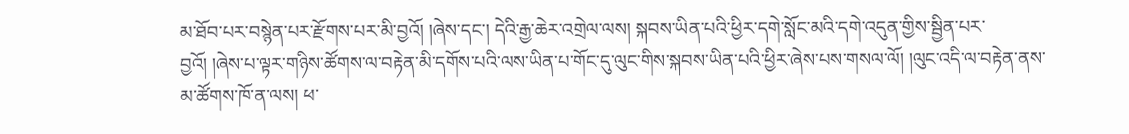མ་ཐོབ་པར་བསྙེན་པར་རྫོགས་པར་མི་བྱའོ། །ཞེས་དང་། དེའི་རྒྱ་ཆེར་འགྲེལ་ལས། སྐབས་ཡིན་པའི་ཕྱིར་དགེ་སློང་མའི་དགེ་འདུན་གྱིས་སྦྱིན་པར་བྱའོ། །ཞེས་པ་ལྟར་གཉིས་ཚོགས་ལ་བརྟེན་མི་དགོས་པའི་ལས་ཡིན་པ་གོང་དུ་ལུང་གིས་སྐབས་ཡིན་པའི་ཕྱིར་ཞེས་པས་གསལ་ལོ། །ལུང་འདི་ལ་བརྟེན་ནས་མ་ཚོགས་ཁོ་ན་ལས། ཕ་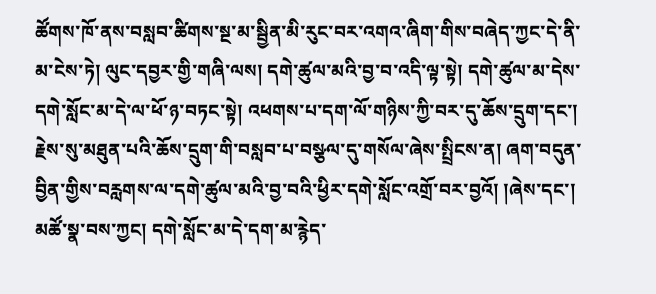ཚོགས་ཁོ་ནས་བསླབ་ཚིགས་སྔ་མ་སྦྱིན་མི་རུང་བར་འགའ་ཞིག་གིས་བཞེད་ཀྱང་དེ་ནི་མ་ངེས་ཏེ། ལུང་དབྱར་གྱི་གཞི་ལས། དགེ་ཚུལ་མའི་བྱ་བ་འདི་ལྟ་སྟེ། དགེ་ཚུལ་མ་དེས་དགེ་སློང་མ་དེ་ལ་ཕོ་ཉ་བཏང་སྟེ། འཕགས་པ་དག་ལོ་གཉིས་ཀྱི་བར་དུ་ཆོས་དྲུག་དང་། རྗེས་སུ་མཐུན་པའི་ཆོས་དྲུག་གི་བསླབ་པ་བསྩལ་དུ་གསོལ་ཞེས་སྤྲིངས་ན། ཞག་བདུན་བྱིན་གྱིས་བརླགས་ལ་དགེ་ཚུལ་མའི་བྱ་བའི་ཕྱིར་དགེ་སློང་འགྲོ་བར་བྱའོ། །ཞེས་དང་། མཚོ་སྣ་བས་ཀྱང། དགེ་སློང་མ་དེ་དག་མ་རྙེད་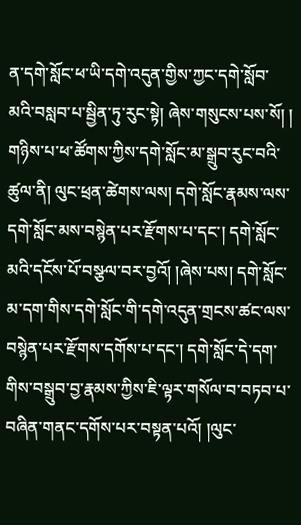ན་དགེ་སློང་ཕ་ཡི་དགེ་འདུན་གྱིས་ཀྱང་དགེ་སློབ་མའི་བསླབ་པ་སྦྱིན་ཏུ་རུང་སྟེ། ཞེས་གསུངས་པས་སོ། ། གཉིས་པ་ཕ་ཚོགས་ཀྱིས་དགེ་སློང་མ་སྒྲུབ་རུང་བའི་ཚུལ་ནི། ལུང་ཕྲན་ཚེགས་ལས། དགེ་སློང་རྣམས་ལས་དགེ་སློང་མས་བསྙེན་པར་རྫོགས་པ་དང་། དགེ་སློང་མའི་དངོས་པོ་བསྩལ་བར་བྱའོ། །ཞེས་པས། དགེ་སློང་མ་དག་གིས་དགེ་སློང་གི་དགེ་འདུན་གྲངས་ཚང་ལས་བསྙེན་པར་རྫོགས་དགོས་པ་དང་། དགེ་སློང་དེ་དག་གིས་བསྒྲུབ་བྱ་རྣམས་ཀྱིས་ཇི་ལྟར་གསོལ་བ་བཏབ་པ་བཞིན་གནང་དགོས་པར་བསྟན་པའོ། །ལུང་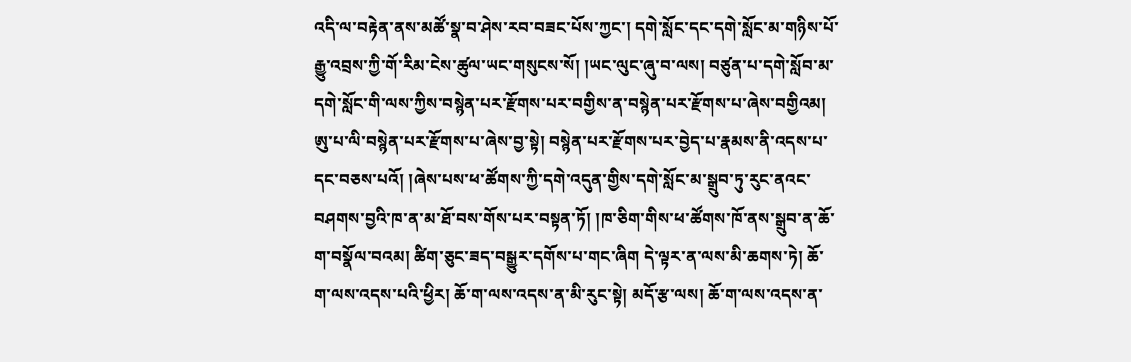འདི་ལ་བརྟེན་ནས་མཚོ་སྣ་བ་ཤེས་རབ་བཟང་པོས་ཀྱང་། དགེ་སློང་དང་དགེ་སློང་མ་གཉིས་པོ་རྒྱུ་འབྲས་ཀྱི་གོ་རིམ་ངེས་ཚུལ་ཡང་གསུངས་སོ། །ཡང་ལུང་ཞུ་བ་ལས། བཙུན་པ་དགེ་སློབ་མ་དགེ་སློང་གི་ལས་ཀྱིས་བསྙེན་པར་རྫོགས་པར་བགྱིས་ན་བསྙེན་པར་རྫོགས་པ་ཞེས་བགྱིའམ། ཨུ་པ་ལི་བསྙེན་པར་རྫོགས་པ་ཞེས་བྱ་སྟེ། བསྙེན་པར་རྫོགས་པར་བྱེད་པ་རྣམས་ནི་འདས་པ་དང་བཅས་པའོ། །ཞེས་པས་ཕ་ཚོགས་ཀྱི་དགེ་འདུན་གྱིས་དགེ་སློང་མ་སྒྲུབ་ཏུ་རུང་ནའང་བཤགས་བྱའི་ཁ་ན་མ་ཐོ་བས་གོས་པར་བསྟན་ཏོ། །ཁ་ཅིག་གིས་ཕ་ཚོགས་ཁོ་ནས་སྒྲུབ་ན་ཆོ་ག་བསྣོལ་བའམ། ཚིག་ཅུང་ཟད་བསྒྱུར་དགོས་པ་གང་ཞིག དེ་ལྟར་ན་ལས་མི་ཆགས་ཏེ། ཆོ་ག་ལས་འདས་པའི་ཕྱིར། ཆོ་ག་ལས་འདས་ན་མི་རུང་སྟེ། མདོ་རྩ་ལས། ཆོ་ག་ལས་འདས་ན་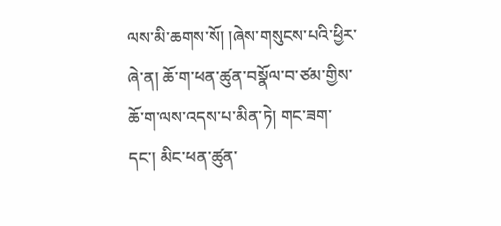ལས་མི་ཆགས་སོ། །ཞེས་གསུངས་པའི་ཕྱིར་ཞེ་ན། ཆོ་ག་ཕན་ཚུན་བསྣོལ་བ་ཙམ་གྱིས་ཆོ་ག་ལས་འདས་པ་མིན་ཏེ། གང་ཟག་དང་། མིང་ཕན་ཚུན་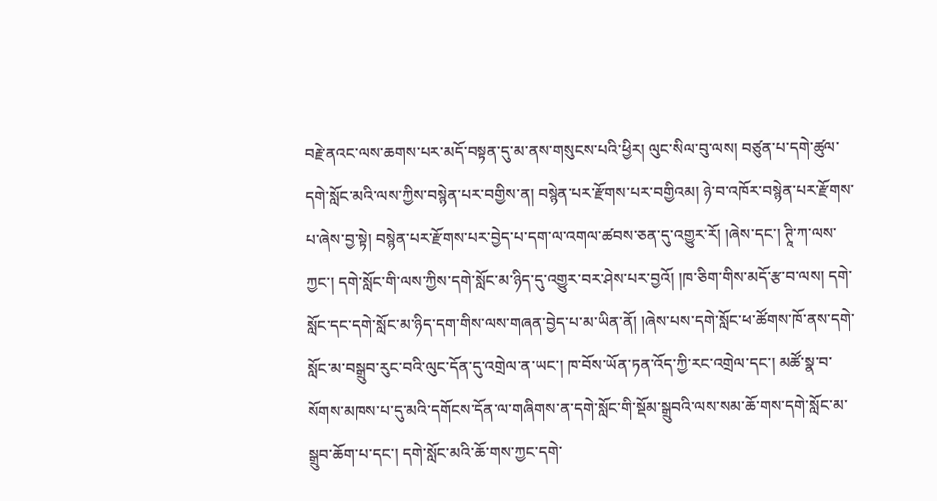བརྗེ་ནའང་ལས་ཆགས་པར་མདོ་བསྟན་དུ་མ་ནས་གསུངས་པའི་ཕྱིར། ལུང་སིལ་བུ་ལས། བཙུན་པ་དགེ་ཚུལ་དགེ་སློང་མའི་ལས་ཀྱིས་བསྙེན་པར་བགྱིས་ན། བསྙེན་པར་རྫོགས་པར་བགྱིའམ། ཉེ་བ་འཁོར་བསྙེན་པར་རྫོགས་པ་ཞེས་བྱ་སྟེ། བསྙེན་པར་རྫོགས་པར་བྱེད་པ་དག་ལ་འགལ་ཚབས་ཅན་དུ་འགྱུར་རོ། །ཞེས་དང་། ཊཱི་ཀ་ལས་ཀྱང་། དགེ་སློང་གི་ལས་ཀྱིས་དགེ་སློང་མ་ཉིད་དུ་འགྱུར་བར་ཤེས་པར་བྱའོ། །ཁ་ཅིག་གིས་མདོ་རྩ་བ་ལས། དགེ་སློང་དང་དགེ་སློང་མ་ཉིད་དག་གིས་ལས་གཞན་བྱེད་པ་མ་ཡིན་ནོ། །ཞེས་པས་དགེ་སློང་ཕ་ཚོགས་ཁོ་ནས་དགེ་སློང་མ་བསྒྲུབ་རུང་བའི་ལུང་དོན་དུ་འགྲེལ་ན་ཡང་། ཁ་བོས་ཡོན་ཏན་འོད་ཀྱི་རང་འགྲེལ་དང་། མཚོ་སྣ་བ་སོགས་མཁས་པ་དུ་མའི་དགོངས་དོན་ལ་གཞིགས་ན་དགེ་སློང་གི་སྡོམ་སྒྲུབའི་ལས་སམ་ཆོ་གས་དགེ་སློང་མ་སྒྲུབ་ཆོག་པ་དང་། དགེ་སློང་མའི་ཆོ་གས་ཀྱང་དགེ་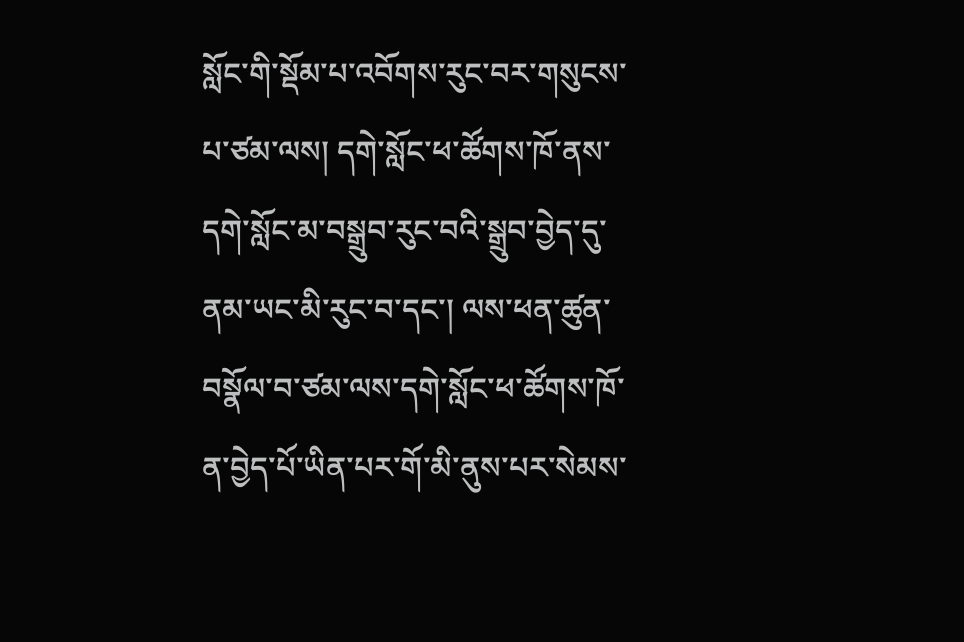སློང་གི་སྡོམ་པ་འབོགས་རུང་བར་གསུངས་པ་ཙམ་ལས། དགེ་སློང་ཕ་ཚོགས་ཁོ་ནས་དགེ་སློང་མ་བསྒྲུབ་རུང་བའི་སྒྲུབ་བྱེད་དུ་ནམ་ཡང་མི་རུང་བ་དང་། ལས་ཕན་ཚུན་བསྣོལ་བ་ཙམ་ལས་དགེ་སློང་ཕ་ཚོགས་ཁོ་ན་བྱེད་པོ་ཡིན་པར་གོ་མི་ནུས་པར་སེམས་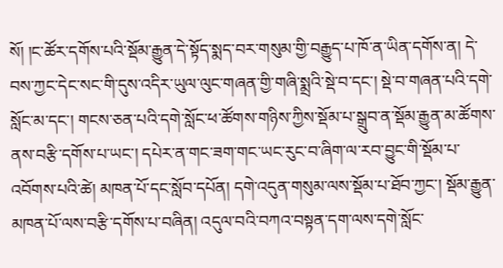སོ། །ང་ཚོར་དགོས་པའི་སྡོམ་རྒྱུན་དེ་སྟོད་སྨད་བར་གསུམ་གྱི་བརྒྱུད་པ་ཁོ་ན་ཡིན་དགོས་ན། དེ་བས་ཀྱང་དེང་སང་གི་དུས་འདིར་ཡུལ་ལུང་གཞན་གྱི་གཞི་སྨྲའི་སྡེ་བ་དང་། སྡེ་བ་གཞན་པའི་དགེ་སློང་མ་དང་། གངས་ཅན་པའི་དགེ་སློང་ཕ་ཚོགས་གཉིས་ཀྱིས་སྡོམ་པ་སྒྲུབ་ན་སྡོམ་རྒྱུན་མ་ཚོགས་ནས་བརྩི་དགོས་པ་ཡང་། དཔེར་ན་གང་ཟག་གང་ཡང་རུང་བ་ཞིག་ལ་རབ་བྱུང་གི་སྡོམ་པ་འབོགས་པའི་ཚེ། མཁན་པོ་དང་སློབ་དཔོན། དགེ་འདུན་གསུམ་ལས་སྡོམ་པ་ཐོབ་ཀྱང་། སྡོམ་རྒྱུན་མཁན་པོ་ལས་བརྩི་དགོས་པ་བཞིན། འདུལ་བའི་བཀའ་བསྟན་དག་ལས་དགེ་སློང་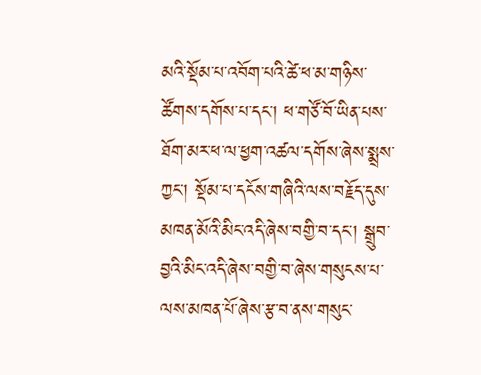མའི་སྡོམ་པ་འབོག་པའི་ཚེ་ཕ་མ་གཉིས་ཚོགས་དགོས་པ་དང་། ཕ་གཙོ་བོ་ཡིན་པས་ཐོག་མར་ཕ་ལ་ཕྱག་འཚལ་དགོས་ཞེས་སྨྲས་ཀྱང་། སྡོམ་པ་དངོས་གཞིའི་ལས་བརྗོད་དུས་མཁན་མོའི་མིང་འདི་ཞེས་བགྱི་བ་དང་། སྒྲུབ་བྱའི་མིང་འདི་ཞེས་བགྱི་བ་ཞེས་གསུངས་པ་ལས་མཁན་པོ་ཞེས་རྩ་བ་ནས་གསུང་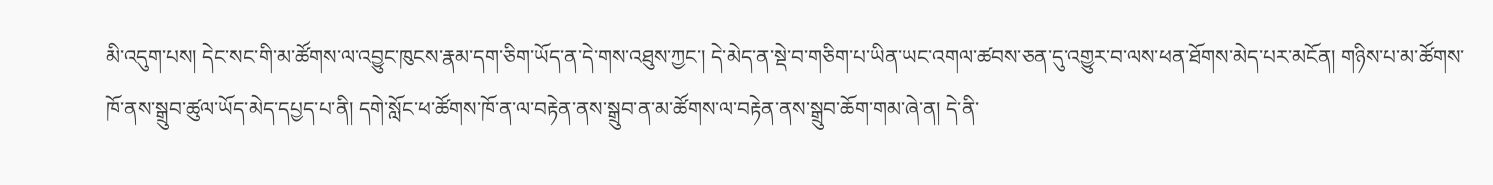མི་འདུག་པས། དེང་སང་གི་མ་ཚོགས་ལ་འབྱུང་ཁུངས་རྣམ་དག་ཅིག་ཡོད་ན་དེ་གས་འཐུས་ཀྱང་། དེ་མེད་ན་སྡེ་བ་གཅིག་པ་ཡིན་ཡང་འགལ་ཚབས་ཅན་དུ་འགྱུར་བ་ལས་ཕན་ཐོགས་མེད་པར་མངོན། གཉིས་པ་མ་ཚོགས་ཁོ་ནས་སྒྲུབ་ཚུལ་ཡོད་མེད་དཔྱད་པ་ནི། དགེ་སློང་ཕ་ཚོགས་ཁོ་ན་ལ་བརྟེན་ནས་སྒྲུབ་ན་མ་ཚོགས་ལ་བརྟེན་ནས་སྒྲུབ་ཆོག་གམ་ཞེ་ན། དེ་ནི་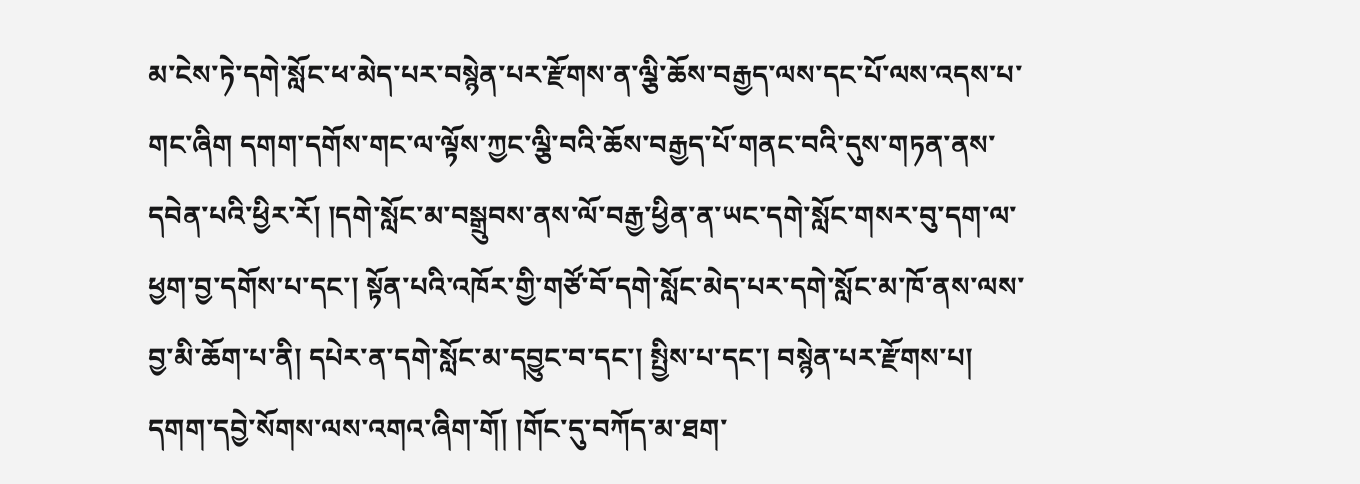མ་ངེས་ཏེ་དགེ་སློང་ཕ་མེད་པར་བསྙེན་པར་རྫོགས་ན་ལྕི་ཆོས་བརྒྱད་ལས་དང་པོ་ལས་འདས་པ་གང་ཞིག དགག་དགོས་གང་ལ་ལྟོས་ཀྱང་ལྕི་བའི་ཆོས་བརྒྱད་པོ་གནང་བའི་དུས་གཏན་ནས་དབེན་པའི་ཕྱིར་རོ། །དགེ་སློང་མ་བསྒྲུབས་ནས་ལོ་བརྒྱ་ཕྱིན་ན་ཡང་དགེ་སློང་གསར་བུ་དག་ལ་ཕྱག་བྱ་དགོས་པ་དང་། སྟོན་པའི་འཁོར་གྱི་གཙོ་བོ་དགེ་སློང་མེད་པར་དགེ་སློང་མ་ཁོ་ནས་ལས་བྱ་མི་ཆོག་པ་ནི། དཔེར་ན་དགེ་སློང་མ་དབྱུང་བ་དང་། སྤྱིས་པ་དང་། བསྙེན་པར་རྫོགས་པ། དགག་དབྱེ་སོགས་ལས་འགའ་ཞིག་གོ། །གོང་དུ་བཀོད་མ་ཐག་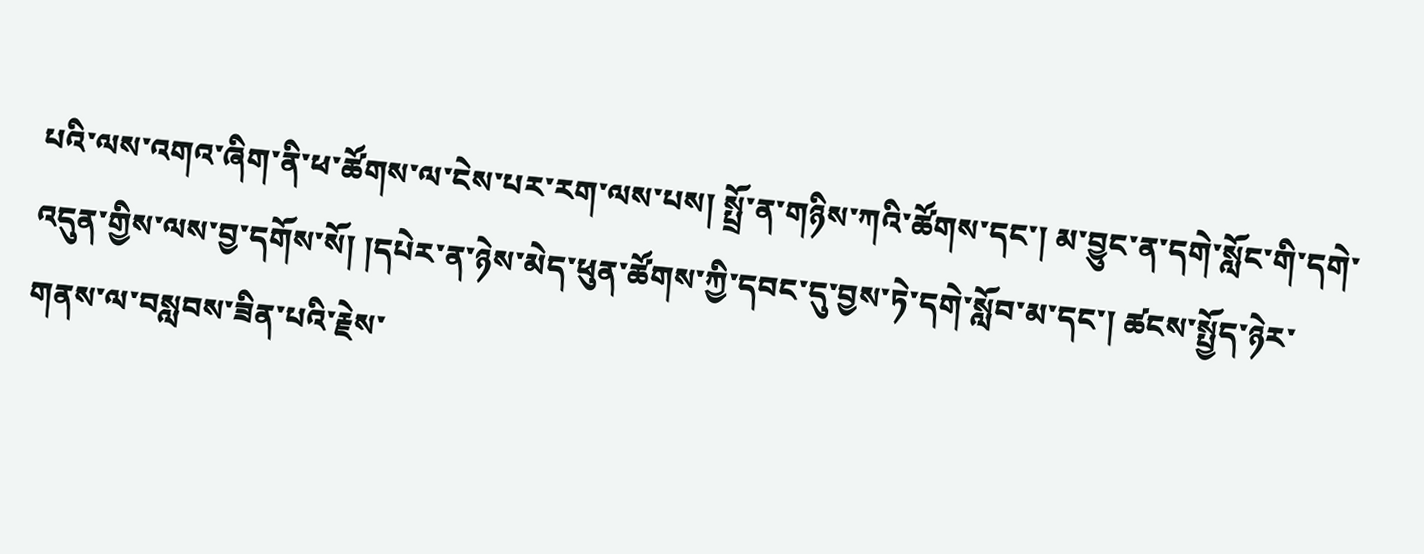པའི་ལས་འགའ་ཞིག་ནི་ཕ་ཚོགས་ལ་ངེས་པར་རག་ལས་པས། སྤྲོ་ན་གཉིས་ཀའི་ཚོགས་དང་། མ་བྱུང་ན་དགེ་སློང་གི་དགེ་འདུན་གྱིས་ལས་བྱ་དགོས་སོ། །དཔེར་ན་ཉེས་མེད་ཕུན་ཚོགས་ཀྱི་དབང་དུ་བྱས་ཏེ་དགེ་སློབ་མ་དང་། ཚངས་སྤྱོད་ཉེར་གནས་ལ་བསླབས་ཟིན་པའི་རྗེས་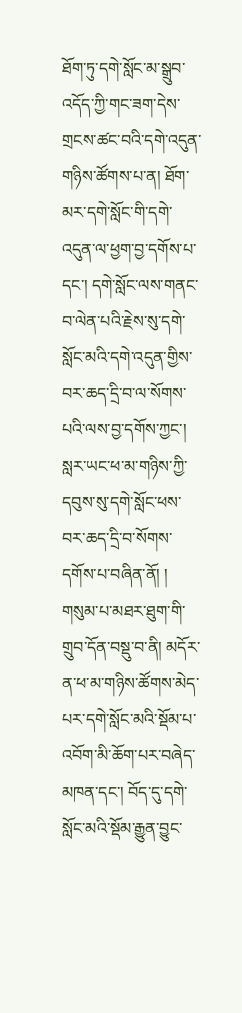ཐོག་ཏུ་དགེ་སློང་མ་སྒྲུབ་འདོད་ཀྱི་གང་ཟག་དེས་གྲངས་ཚང་བའི་དགེ་འདུན་གཉིས་ཚོགས་པ་ན། ཐོག་མར་དགེ་སློང་གི་དགེ་འདུན་ལ་ཕྱག་བྱ་དགོས་པ་དང་། དགེ་སློང་ལས་གནང་བ་ལེན་པའི་རྗེས་སུ་དགེ་སློང་མའི་དགེ་འདུན་གྱིས་བར་ཆད་དྲི་བ་ལ་སོགས་པའི་ལས་བྱ་དགོས་ཀྱང་། སླར་ཡང་ཕ་མ་གཉིས་ཀྱི་དབུས་སུ་དགེ་སློང་ཕས་བར་ཆད་དྲི་བ་སོགས་དགོས་པ་བཞིན་ནོ། ། གསུམ་པ་མཐར་ཐུག་གི་གྲུབ་དོན་བསྡུ་བ་ནི། མདོར་ན་ཕ་མ་གཉིས་ཚོགས་མེད་པར་དགེ་སློང་མའི་སྡོམ་པ་འབོག་མི་ཆོག་པར་བཞེད་མཁན་དང་། བོད་དུ་དགེ་སློང་མའི་སྡོམ་རྒྱུན་བྱུང་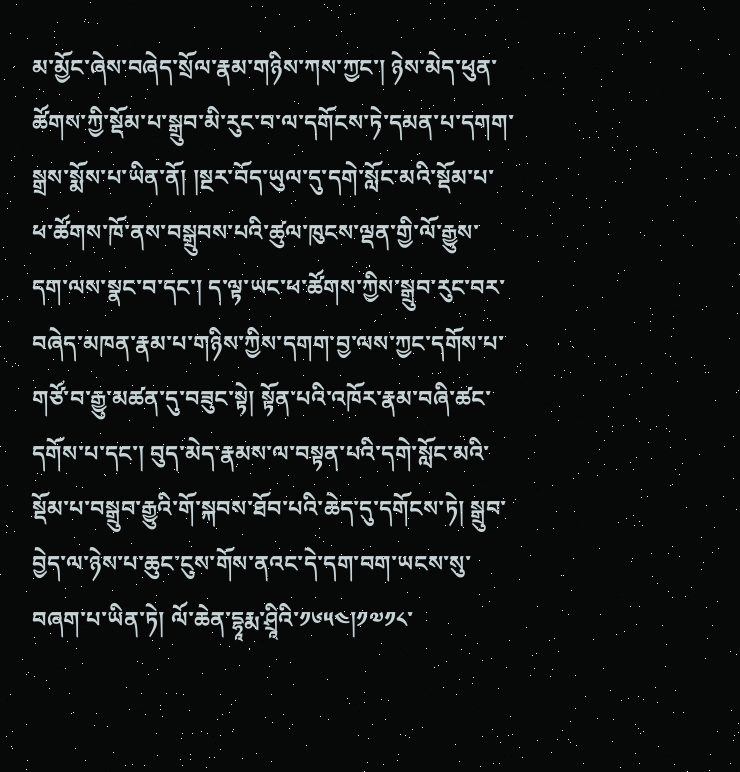མ་མྱོང་ཞེས་བཞེད་སྲོལ་རྣམ་གཉིས་ཀས་ཀྱང་། ཉེས་མེད་ཕུན་ཚོགས་ཀྱི་སྡོམ་པ་སྒྲུབ་མི་རུང་བ་ལ་དགོངས་ཏེ་དམན་པ་དགག་སྒྲས་སྨོས་པ་ཡིན་ནོ། །སྔར་བོད་ཡུལ་དུ་དགེ་སློང་མའི་སྡོམ་པ་ཕ་ཚོགས་ཁོ་ནས་བསྒྲུབས་པའི་ཚུལ་ཁུངས་ལྡན་གྱི་ལོ་རྒྱུས་དག་ལས་སྣང་བ་དང་། ད་ལྟ་ཡང་ཕ་ཚོགས་ཀྱིས་སྒྲུབ་རུང་བར་བཞེད་མཁན་རྣམ་པ་གཉིས་ཀྱིས་དགག་བྱ་ལས་ཀྱང་དགོས་པ་གཙོ་བ་རྒྱུ་མཚན་དུ་བཟུང་སྟེ། སྟོན་པའི་འཁོར་རྣམ་བཞི་ཚང་དགོས་པ་དང་། བུད་མེད་རྣམས་ལ་བསྟན་པའི་དགེ་སློང་མའི་སྡོམ་པ་བསྒྲུབ་རྒྱུའི་གོ་སྐབས་ཐོབ་པའི་ཆེད་དུ་དགོངས་ཏེ། སྒྲུབ་བྱེད་ལ་ཉེས་པ་ཆུང་ངུས་གོས་ནའང་དེ་དག་བག་ཡངས་སུ་བཞག་པ་ཡིན་ཏེ། ལོ་ཆེན་དྷཱརྨ་ཤྲཱིའི་༡༦༥༤།༡༧༡༨་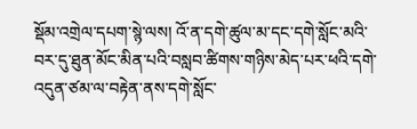སྡོམ་འགྲེལ་དཔག་སྙེ་ལས། འོ་ན་དགེ་ཚུལ་མ་དང་དགེ་སློང་མའི་བར་དུ་ཐུན་མོང་མིན་པའི་བསླབ་ཚིགས་གཉིས་མེད་པར་ཕའི་དགེ་འདུན་ཙམ་ལ་བརྟེན་ནས་དགེ་སློང་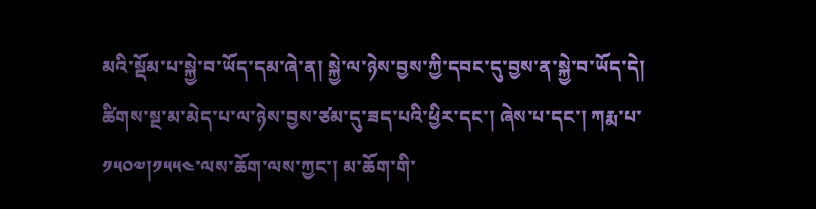མའི་སྡོམ་པ་སྐྱེ་བ་ཡོད་དམ་ཞེ་ན། སྐྱེ་ལ་ཉེས་བྱས་ཀྱི་དབང་དུ་བྱས་ན་སྐྱེ་བ་ཡོད་དེ། ཚིགས་སྔ་མ་མེད་པ་ལ་ཉེས་བྱས་ཙམ་དུ་ཟད་པའི་ཕྱིར་དང་། ཞེས་པ་དང་། ཀརྨ་པ་༡༥༠༧།༡༥༥༤་ལས་ཆོག་ལས་ཀྱང་། མ་ཆོག་གི་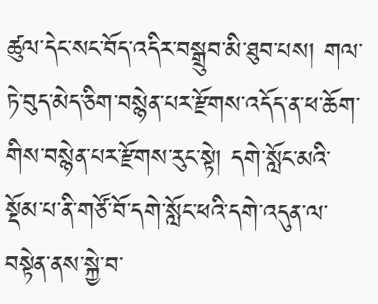ཚུལ་དེང་སང་བོད་འདིར་བསྒྲུབ་མི་ཐུབ་པས། གལ་ཏེ་བུད་མེད་ཅིག་བསྙེན་པར་རྫོགས་འདོད་ན་ཕ་ཆོག་གིས་བསྙེན་པར་རྫོགས་རུང་སྟེ། དགེ་སློང་མའི་སྡོམ་པ་ནི་གཙོ་བོ་དགེ་སློང་ཕའི་དགེ་འདུན་ལ་བསྟེན་ནས་སྐྱེ་བ་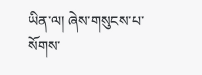ཡིན་ལ། ཞེས་གསུངས་པ་སོགས་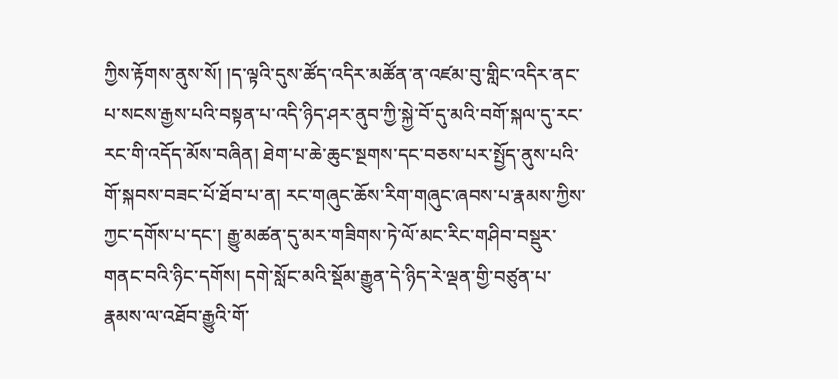ཀྱིས་རྟོགས་ནུས་སོ། །ད་ལྟའི་དུས་ཚོད་འདིར་མཚོན་ན་འཛམ་བུ་གླིང་འདིར་ནང་པ་སངས་རྒྱས་པའི་བསྟན་པ་འདི་ཉིད་ཤར་ནུབ་ཀྱི་སྐྱེ་བོ་དུ་མའི་བགོ་སྐལ་དུ་རང་རང་གི་འདོད་མོས་བཞིན། ཐེག་པ་ཆེ་ཆུང་སྔགས་དང་བཅས་པར་སྤྱོད་ནུས་པའི་གོ་སྐབས་བཟང་པོ་ཐོབ་པ་ན། རང་གཞུང་ཆོས་རིག་གཞུང་ཞབས་པ་རྣམས་ཀྱིས་ཀྱང་དགོས་པ་དང་། རྒྱུ་མཚན་དུ་མར་གཟིགས་ཏེ་ལོ་མང་རིང་གཤིབ་བསྡུར་གནང་བའི་ཉིང་དགོས། དགེ་སློང་མའི་སྡོམ་རྒྱུན་དེ་ཉིད་རེ་ལྡན་གྱི་བཙུན་པ་རྣམས་ལ་འཐོབ་རྒྱུའི་གོ་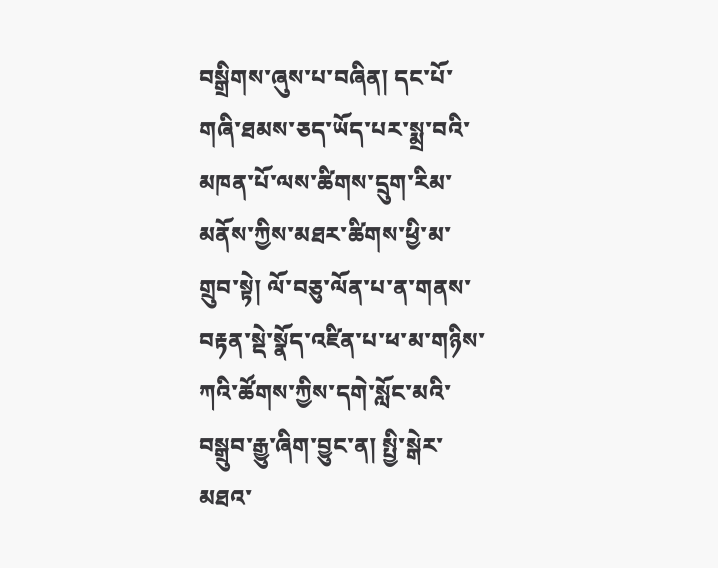བསྒྲིགས་ཞུས་པ་བཞིན། དང་པོ་གཞི་ཐམས་ཅད་ཡོད་པར་སྨྲ་བའི་མཁན་པོ་ལས་ཚིགས་དྲུག་རིམ་མནོས་ཀྱིས་མཐར་ཚིགས་ཕྱི་མ་གྲུབ་སྟེ། ལོ་བཅུ་ལོན་པ་ན་གནས་བརྟན་སྡེ་སྣོད་འཛིན་པ་ཕ་མ་གཉིས་ཀའི་ཚོགས་ཀྱིས་དགེ་སློང་མའི་བསྒྲུབ་རྒྱུ་ཞིག་བྱུང་ན། སྤྱི་སྒེར་མཐའ་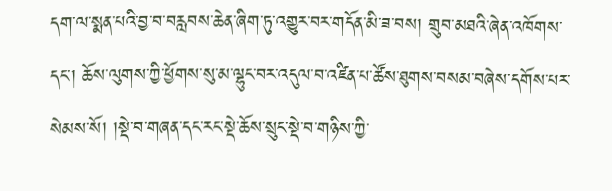དག་ལ་སྨན་པའི་བྱ་བ་བརླབས་ཆེན་ཞིག་ཏུ་འགྱུར་བར་གདོན་མི་ཟ་བས། གྲུབ་མཐའི་ཞེན་འཁོགས་དང་། ཆོས་ལུགས་ཀྱི་ཕྱོགས་སུ་མ་ལྷུང་བར་འདུལ་བ་འཛིན་པ་ཚོས་ཐུགས་བསམ་བཞེས་དགོས་པར་སེམས་སོ། །སྡེ་བ་གཞན་དང་རང་སྡེ་ཆོས་སྲུང་སྡེ་བ་གཉིས་ཀྱི་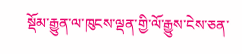སྡོམ་རྒྱུན་ལ་ཁུངས་ལྡན་གྱི་ལོ་རྒྱུས་ངེས་ཅན་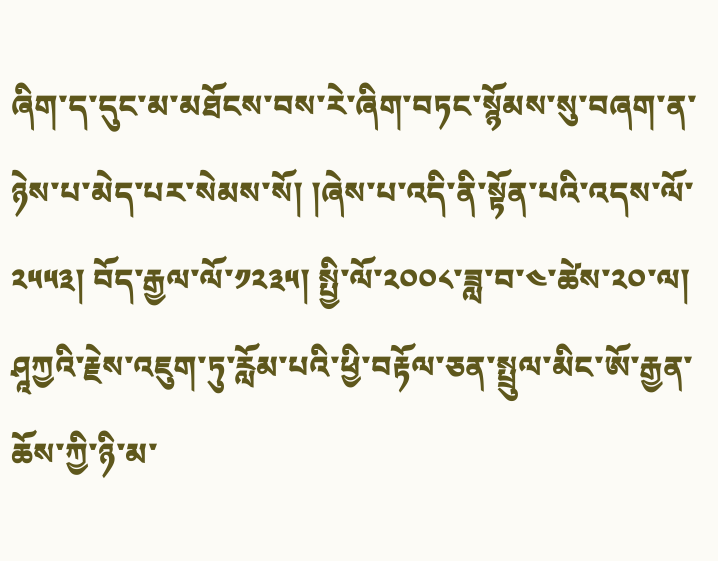ཞིག་ད་དུང་མ་མཐོངས་བས་རེ་ཞིག་བཏང་སྙོམས་སུ་བཞག་ན་ཉེས་པ་མེད་པར་སེམས་སོ། །ཞེས་པ་འདི་ནི་སྟོན་པའི་འདས་ལོ་༢༥༥༣། བོད་རྒྱལ་ལོ་༡༢༣༥། སྤྱི་ལོ་༢༠༠༨་ཟླ་བ་༤་ཚེས་༢༠་ལ། ཤཱཀྱའི་རྗེས་འཇུག་ཏུ་རློམ་པའི་ཕྱི་བརྟོལ་ཅན་སྤྲུལ་མིང་ཨོ་རྒྱན་ཆོས་ཀྱི་ཉི་མ་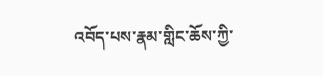འབོད་པས་རྣམ་གླིང་ཆོས་ཀྱི་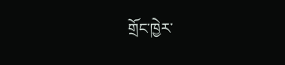གྲོང་ཁྱེར་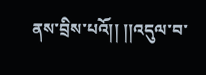ནས་བྲིས་པའོ།། །།འདུལ་བ་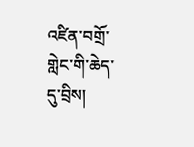འཛིན་བགྲོ་གླེང་གི་ཆེད་དུ་བྲིས།